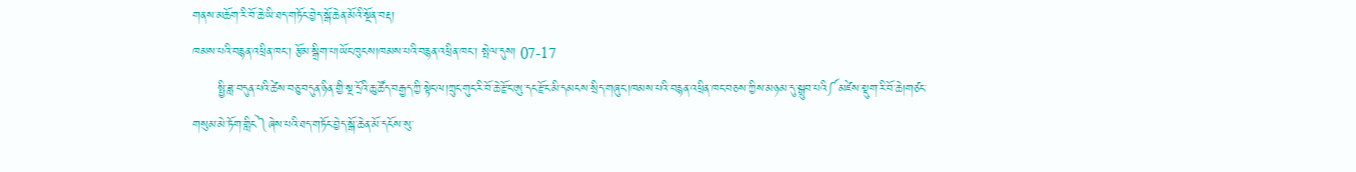གནས་མཆོག་རི་བོ་ཆེ་ཡི་ཐད་གཏོང་བྱེད་སྒོ་ཆེན་མོའི་སྔོན་བརྡ།
ཁམས་པའི་བརྙན་འཕྲིན་ཁང་། རྩོམ་སྒྲིག་པ།ཡོང་ཁུངས།ཁམས་པའི་བརྙན་འཕྲིན་ཁང་། སྤེལ་དུས། 07-17
      སྤྱི་ཟླ་བདུན་པའི་ཚེས་བཅུ་བདུན་ཉིན་གྱི་སྔ་དྲོའི་ཆུ་ཚོད་བརྒྱད་ཀྱི་སྟེང་ལ།ཀྲུང་གུང་རི་བོ་ཆེ་རྫོང་ཨུ་དང་རྫོང་མི་དམངས་སྲིད་གཞུང་།ཁམས་པའི་བརྙན་འཕྲིན་ཁང་བཅས་ཀྱིས་མཉམ་དུ་སྒྲུབ་པའི༼མཛེས་སྡུག་རི་བོ་ཆེ།གཙང་གསུམ་མེ་ཏོག་གླིང༽ཞེས་པའི་ཐད་གཏོང་བྱེད་སྒོ་ཆེན་མོ་དངོས་སུ་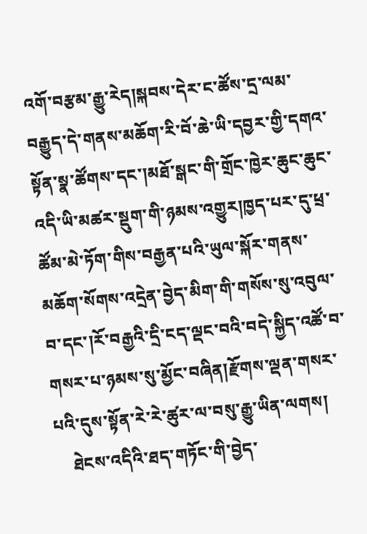འགོ་བརྩམ་རྒྱུ་རེད།སྐབས་དེར་ང་ཚོས་དྲ་ལམ་བརྒྱུད་དེ་གནས་མཆོག་རི་བོ་ཆེ་ཡི་དབྱར་གྱི་དགའ་སྟོན་སྣ་ཚོགས་དང་།མཐོ་སྒང་གི་གྲོང་ཁྱེར་ཆུང་ཆུང་འདི་ཡི་མཚར་སྡུག་གི་ཉམས་འགྱུར།ཁྱད་པར་དུ་ཕྲ་ཚོམ་མེ་ཏོག་གིས་བརྒྱན་པའི་ཡུལ་སྐོར་གནས་མཆོག་སོགས་འདྲེན་བྱེད་མིག་གི་གསོས་སུ་འབུལ་བ་དང་།རོ་བརྒྱའི་དྲི་ངད་ལྡང་བའི་བདེ་སྐྱིད་འཚོ་བ་གསར་པ་ཉམས་སུ་མྱོང་བཞིན།རྫོགས་ལྡན་གསར་པའི་དུས་སྟོན་རེ་རེ་ཚུར་ལ་བསུ་རྒྱུ་ཡིན་ལགས།
    ཐེངས་འདིའི་ཐད་གཏོང་གི་བྱེད་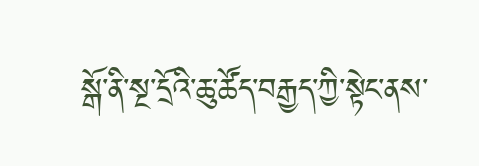སྒོ་ནི་སྔ་དྲོའི་ཆུ་ཚོད་བརྒྱད་ཀྱི་སྟེང་ནས་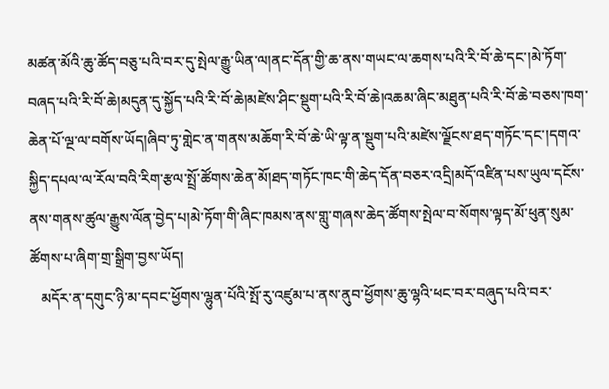མཚན་མོའི་ཆུ་ཚོད་བཅུ་པའི་བར་དུ་སྤེལ་རྒྱུ་ཡིན་ལ།ནང་དོན་གྱི་ཆ་ནས་གཡང་ལ་ཆགས་པའི་རི་བོ་ཆེ་དང་།མེ་ཏོག་བཞད་པའི་རི་བོ་ཆེ།མདུན་དུ་སྐྱོད་པའི་རི་བོ་ཆེ།མཛེས་ཤིང་སྡུག་པའི་རི་བོ་ཆེ།འཆམ་ཞིང་མཐུན་པའི་རི་བོ་ཆེ་བཅས་ཁག་ཆེན་པོ་ལྔ་ལ་བགོས་ཡོད།ཞིབ་ཏུ་གླེང་ན་གནས་མཆོག་རི་བོ་ཆེ་ཡི་ལྟ་ན་སྡུག་པའི་མཛེས་ལྗོངས་ཐད་གཏོང་དང་།དགའ་སྐྱིད་དཔལ་ལ་རོལ་བའི་རིག་རྩལ་སྤྲོ་ཚོགས་ཆེན་མོ།ཐད་གཏོང་ཁང་གི་ཆེད་དོན་བཅར་འདྲི།མདོ་འཛིན་པས་ཡུལ་དངོས་ནས་གནས་ཚུལ་རྒྱུས་ལོན་བྱེད་པ།མེ་ཏོག་གི་ཞིང་ཁམས་ནས་གླུ་གཞས་ཆེད་ཚོགས་སྤེལ་བ་སོགས་ལྟད་མོ་ཕུན་སུམ་ཚོགས་པ་ཞིག་གྲ་སྒྲིག་བྱས་ཡོད།
   མདོར་ན་དགུང་ཉི་མ་དབང་ཕྱོགས་ལྷུན་པོའི་སྤོ་རུ་འཛུམ་པ་ནས་ནུབ་ཕྱོགས་ཆུ་ལྷའི་ཕང་བར་བཞུད་པའི་བར་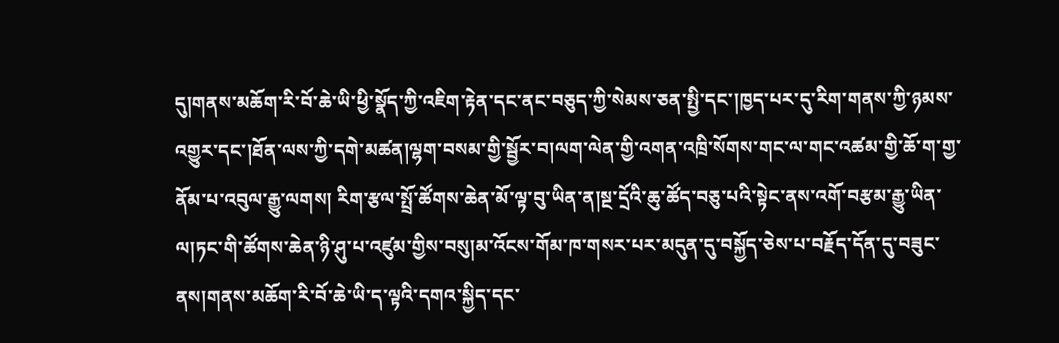དུ།གནས་མཆོག་རི་བོ་ཆེ་ཡི་ཕྱི་སྣོད་ཀྱི་འཇིག་རྟེན་དང་ནང་བཅུད་ཀྱི་སེམས་ཅན་སྤྱི་དང་།ཁྱད་པར་དུ་རིག་གནས་ཀྱི་ཉམས་འགྱུར་དང་།ཐོན་ལས་ཀྱི་དགེ་མཚན།ལྷག་བསམ་གྱི་སྦྱོར་བ།ལག་ལེན་གྱི་འགན་འཁྲི་སོགས་གང་ལ་གང་འཚམ་གྱི་ཆོ་ག་གྱ་ནོམ་པ་འབུལ་རྒྱུ་ལགས། རིག་རྩལ་སྤྲོ་ཚོགས་ཆེན་མོ་ལྟ་བུ་ཡིན་ན།སྔ་དྲོའི་ཆུ་ཚོད་བཅུ་པའི་སྟེང་ནས་འགོ་བརྩམ་རྒྱུ་ཡིན་ལ།ཏང་གི་ཚོགས་ཆེན་ཉི་ཤུ་པ་འཛུམ་གྱིས་བསུ།མ་འོངས་གོམ་ཁ་གསར་པར་མདུན་དུ་བསྐྱོད་ཅེས་པ་བརྗོད་དོན་དུ་བཟུང་ནས།གནས་མཆོག་རི་བོ་ཆེ་ཡི་ད་ལྟའི་དགའ་སྐྱིད་དང་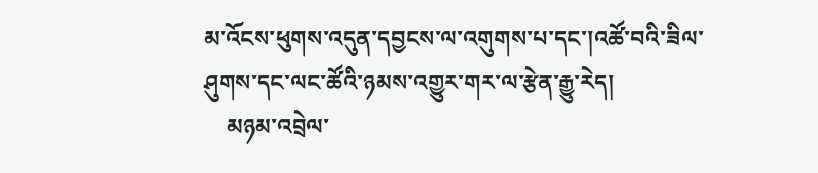མ་འོངས་ཕུགས་འདུན་དབྱངས་ལ་འགུགས་པ་དང་།འཚོ་བའི་ཟིལ་ཤུགས་དང་ལང་ཚོའི་ཉམས་འགྱུར་གར་ལ་རྩེན་རྒྱུ་རེད།
    མཉམ་འབྲེལ་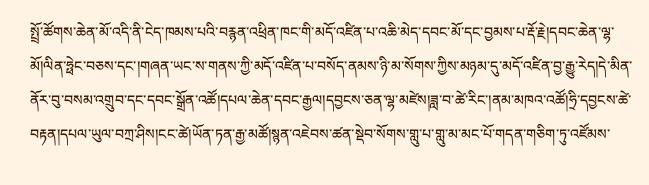སྤྲོ་ཚོགས་ཆེན་མོ་འདི་ནི་ངེད་ཁམས་པའི་བརྙན་འཕྲིན་ཁང་གི་མདོ་འཛིན་པ་འཆི་མེད་དབང་མོ་དང་བྱམས་པ་རྡོ་རྗེ།དབང་ཆེན་ལྷ་མོ།ལིན་ཧྥེང་བཅས་དང་།གཞན་ཡང་ས་གནས་ཀྱི་མདོ་འཛིན་པ་བསོད་ནམས་ཉི་མ་སོགས་ཀྱིས་མཉམ་དུ་མདོ་འཛིན་བྱ་རྒྱུ་རེད།དེ་མིན་ནོར་བུ་བསམ་འགྲུབ་དང་དབང་སྒྲོན་འཚོ།དཔལ་ཆེན་དབང་རྒྱལ།དབྱངས་ཅན་ལྷ་མཛེས།ཟླ་བ་ཚེ་རིང་།ནམ་མཁའ་འཚོ།ཧྲི་དབྱངས་ཚེ་བརྟན།དཔལ་ཡུལ་བཀྲ་ཤིས།ངང་ཚེ།ཡོན་ཏན་རྒྱ་མཚོ།སྙན་འཇེབས་ཚན་སྡེབ་སོགས་གླུ་པ་གླུ་མ་མང་པོ་གདན་གཅིག་ཏུ་འཛོམས་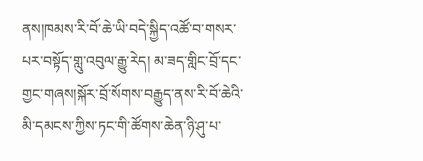ནས།ཁམས་རི་བོ་ཆེ་ཡི་བདེ་སྐྱིད་འཚོ་བ་གསར་པར་བསྟོད་གླུ་འབུལ་རྒྱུ་རེད། མ་ཟད་གླིང་བྲོ་དང་གྱང་གཞས།སྐོར་བྲོ་སོགས་བརྒྱུད་ནས་རི་བོ་ཆེའི་མི་དམངས་ཀྱིས་ཏང་གི་ཚོགས་ཆེན་ཉི་ཤུ་པ་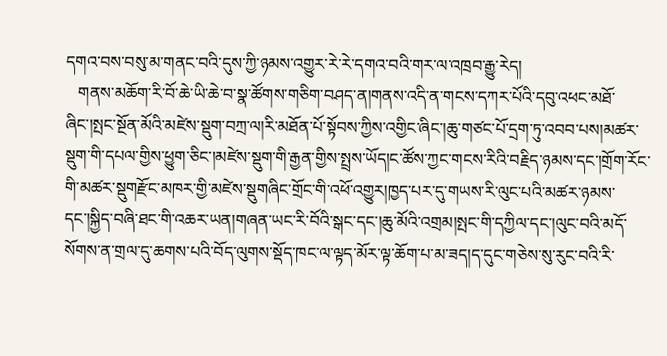དགའ་བས་བསུ་མ་གནང་བའི་དུས་ཀྱི་ཉམས་འགྱུར་རེ་རེ་དགའ་བའི་གར་ལ་འཁྲབ་རྒྱུ་རེད།
   གནས་མཆོག་རི་བོ་ཆེ་ཡི་ཆེ་བ་སྣ་ཚོགས་གཅིག་བཤད་ན།གནས་འདི་ན་གངས་དཀར་པོའི་དབུ་འཕང་མཐོ་ཞིང་།སྤང་སྔོན་མོའི་མཛེས་སྡུག་བཀྲ་ལ།རི་མཐོན་པོ་སྟོབས་ཀྱིས་འགྱིང་ཞིང་།ཆུ་གཙང་པོ་དྲག་ཏུ་འབབ་པས།མཚར་སྡུག་གི་དཔལ་གྱིས་ཕྱུག་ཅིང་།མཛེས་སྡུག་གི་རྒྱན་གྱིས་སྤྲས་ཡོད།ང་ཚོས་ཀྱང་གངས་རིའི་བརྗིད་ཉམས་དང་།གྲོག་རོང་གི་མཚར་སྡུགརྫོང་མཁར་གྱི་མཛེས་སྡུགཞིང་གྲོང་གི་འཕོ་འགྱུར།ཁྱད་པར་དུ་གཡས་རི་ལུང་པའི་མཚར་ཉམས་དང་།སྐྱིད་བཞི་ཐང་གི་འཆར་ཡན།གཞན་ཡང་རི་བོའི་སྒང་དང་།ཆུ་མོའི་འགྲམ།སྤང་གི་དཀྱིལ་དང་།ལུང་བའི་མདོ་སོགས་ན་གྲལ་དུ་ཆགས་པའི་བོད་ལུགས་སྡོད་ཁང་ལ་ལྟད་མོར་ལྟ་ཆོག་པ་མ་ཟད།ད་དུང་གཅེས་སུ་རུང་བའི་རི་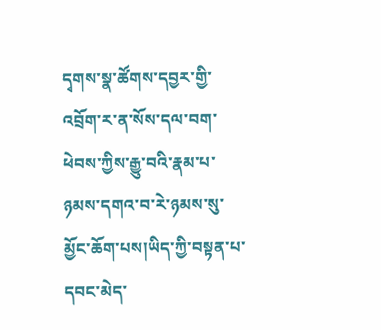དྭགས་སྣ་ཚོགས་དབྱར་གྱི་འབྲོག་ར་ན་སོས་དལ་བག་ཕེབས་ཀྱིས་རྒྱུ་བའི་རྣམ་པ་ཉམས་དགའ་བ་རེ་ཉམས་སུ་མྱོང་ཆོག་པས།ཡིད་ཀྱི་བསྟན་པ་དབང་མེད་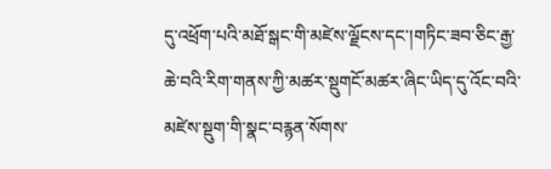དུ་འཕྲོག་པའི་མཐོ་སྒང་གི་མཛེས་ལྗོངས་དང་།གཏིང་ཟབ་ཅིང་རྒྱ་ཆེ་བའི་རིག་གནས་ཀྱི་མཚར་སྡུགངོ་མཚར་ཞིང་ཡིད་དུ་འོང་བའི་མཛེས་སྡུག་གི་སྣང་བརྙན་སོགས་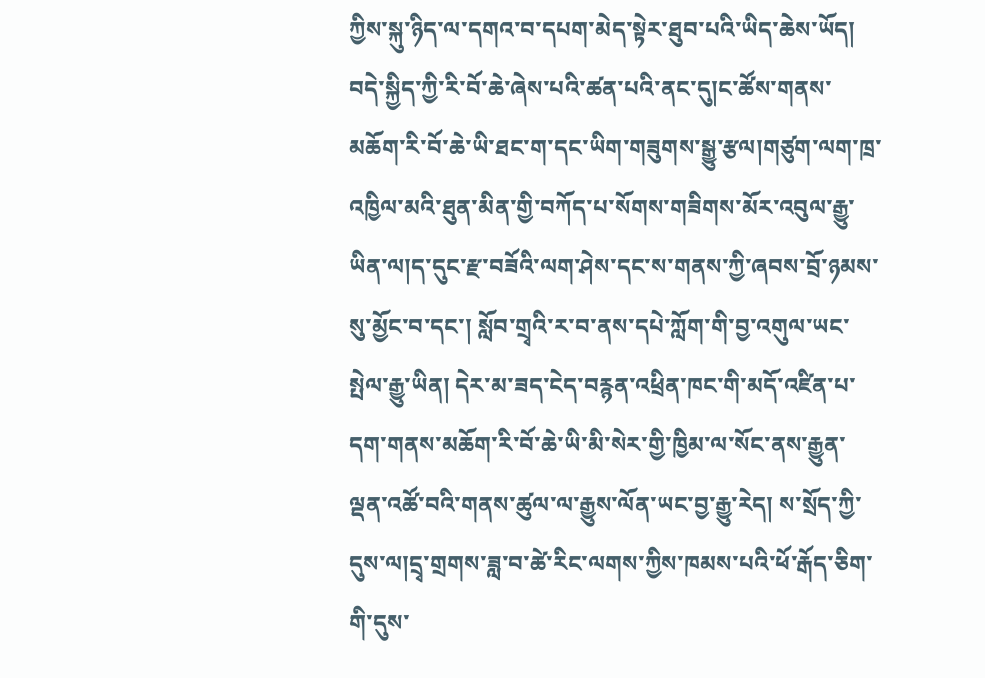ཀྱིས་སྐུ་ཉིད་ལ་དགའ་བ་དཔག་མེད་སྟེར་ཐུབ་པའི་ཡིད་ཆེས་ཡོད།   བདེ་སྐྱིད་ཀྱི་རི་བོ་ཆེ་ཞེས་པའི་ཚན་པའི་ནང་དུ།ང་ཚོས་གནས་མཆོག་རི་བོ་ཆེ་ཡི་ཐང་ག་དང་ཡིག་གཟུགས་སྒྱུ་རྩལ།གཙུག་ལག་ཁྲ་འཁྱིལ་མའི་ཐུན་མིན་གྱི་བཀོད་པ་སོགས་གཟིགས་མོར་འབུལ་རྒྱུ་ཡིན་ལ།ད་དུང་རྫ་བཟོའི་ལག་ཤེས་དང་ས་གནས་ཀྱི་ཞབས་བྲོ་ཉམས་སུ་མྱོང་བ་དང་། སློབ་གྲྭའི་ར་བ་ནས་དཔེ་ཀློག་གི་བྱ་འགུལ་ཡང་སྤེལ་རྒྱུ་ཡིན། དེར་མ་ཟད་ངེད་བརྙན་འཕྲིན་ཁང་གི་མདོ་འཛིན་པ་དག་གནས་མཆོག་རི་བོ་ཆེ་ཡི་མི་སེར་གྱི་ཁྱིམ་ལ་སོང་ནས་རྒྱུན་ལྡན་འཚོ་བའི་གནས་ཚུལ་ལ་རྒྱུས་ལོན་ཡང་བྱ་རྒྱུ་རེད། ས་སྲོད་ཀྱི་དུས་ལ།དྲྭ་གྲགས་ཟླ་བ་ཚེ་རིང་ལགས་ཀྱིས་ཁམས་པའི་ཕོ་རྒོད་ཅིག་གི་དུས་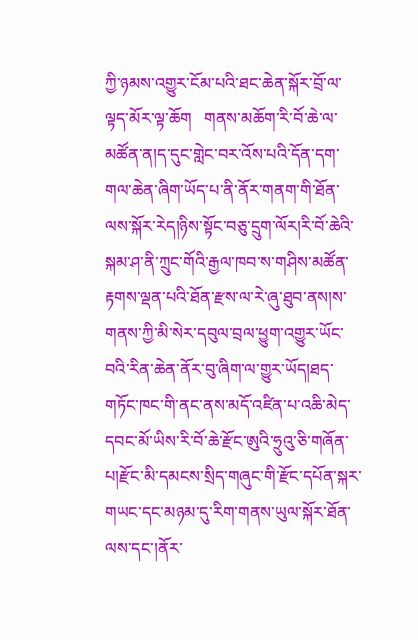ཀྱི་ཉམས་འགྱུར་ངོམ་པའི་ཐང་ཆེན་སྐོར་བྲོ་ལ་ལྟད་མོར་ལྟ་ཆོག   གནས་མཆོག་རི་བོ་ཆེ་ལ་མཚོན་ན།ད་དུང་གླེང་བར་འོས་པའི་དོན་དག་གལ་ཆེན་ཞིག་ཡོད་པ་ནི་ནོར་གནག་གི་ཐོན་ལས་སྐོར་རེད།ཉིས་སྟོང་བཅུ་དྲུག་ལོར།རི་བོ་ཆེའི་སྐམ་ཤ་ནི་ཀྲུང་གོའི་རྒྱལ་ཁབ་ས་གཤིས་མཚོན་རྟགས་ལྡན་པའི་ཐོན་རྫས་ལ་རེ་ཞུ་ཐུབ་ནས།ས་གནས་ཀྱི་མི་སེར་དབུལ་བྲལ་ཕྱུག་འགྱུར་ཡོང་བའི་རིན་ཆེན་ནོར་བུ་ཞིག་ལ་གྱུར་ཡོད།ཐད་གཏོང་ཁང་གི་ནང་ནས་མདོ་འཛིན་པ་འཆི་མེད་དབང་མོ་ཡིས་རི་བོ་ཆེ་རྫོང་ཨུའི་ཧྲུའུ་ཅི་གཞོན་པ།རྫོང་མི་དམངས་སྲིད་གཞུང་གི་རྫོང་དཔོན་སྐར་གཡང་དང་མཉམ་དུ་རིག་གནས་ཡུལ་སྐོར་ཐོན་ལས་དང་།ནོར་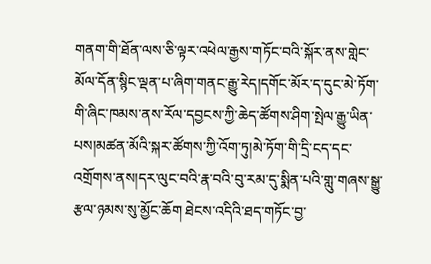གནག་གི་ཐོན་ལས་ཅི་ལྟར་འཕེལ་རྒྱས་གཏོང་བའི་སྐོར་ནས་གླེང་མོལ་དོན་སྙིང་ལྡན་པ་ཞིག་གནང་རྒྱུ་རེད།དགོང་མོར་ད་དུང་མེ་ཏོག་གི་ཞིང་ཁམས་ནས་རོལ་དབྱངས་ཀྱི་ཆེད་ཚོགས་ཤིག་སྤེལ་རྒྱུ་ཡིན་པས།མཚན་མོའི་སྐར་ཚོགས་ཀྱི་འོག་ཏུ།མེ་ཏོག་གི་དྲི་ངད་དང་འགྲོགས་ནས།དར་ལུང་བའི་རྣ་བའི་བུ་རམ་དུ་སྨིན་པའི་གླུ་གཞས་སྒྱུ་རྩལ་ཉམས་སུ་མྱོང་ཆོག ཐེངས་འདིའི་ཐད་གཏོང་བྱ་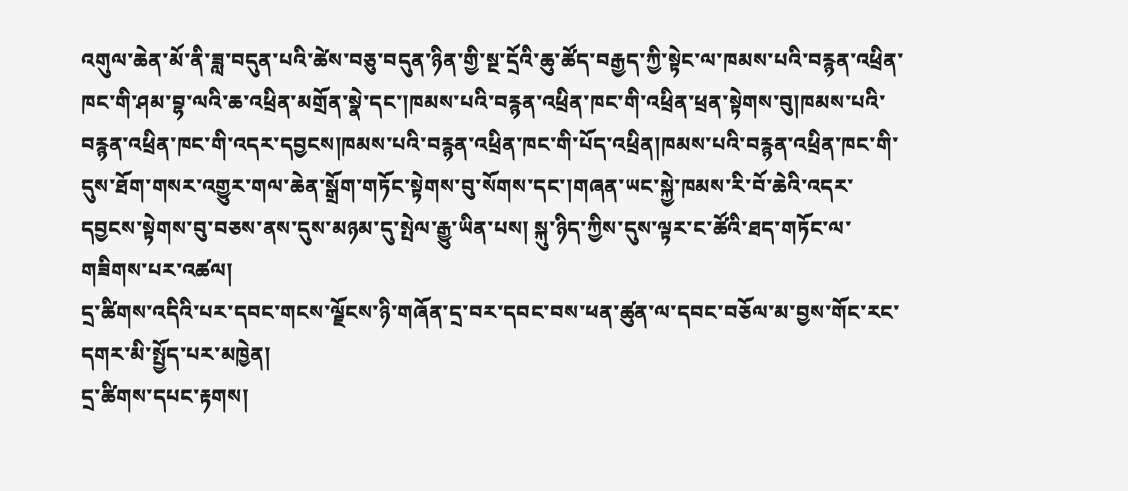འགུལ་ཆེན་མོ་ནི་ཟླ་བདུན་པའི་ཚེས་བཅུ་བདུན་ཉིན་གྱི་སྔ་དྲོའི་ཆུ་ཚོད་བརྒྱད་ཀྱི་སྟེང་ལ་ཁམས་པའི་བརྙན་འཕྲིན་ཁང་གི་ཤམ་བྷ་ལའི་ཆ་འཕྲིན་མགྲོན་སྣེ་དང་།ཁམས་པའི་བརྙན་འཕྲིན་ཁང་གི་འཕྲིན་ཕྲན་སྟེགས་བུ།ཁམས་པའི་བརྙན་འཕྲིན་ཁང་གི་འདར་དབྱངས།ཁམས་པའི་བརྙན་འཕྲིན་ཁང་གི་པོད་འཕྲིན།ཁམས་པའི་བརྙན་འཕྲིན་ཁང་གི་དུས་ཐོག་གསར་འགྱུར་གལ་ཆེན་སྒྲོག་གཏོང་སྟེགས་བུ་སོགས་དང་།གཞན་ཡང་སྐྱེ་ཁམས་རི་བོ་ཆེའི་འདར་དབྱངས་སྟེགས་བུ་བཅས་ནས་དུས་མཉམ་དུ་སྤེལ་རྒྱུ་ཡིན་པས། སྐུ་ཉིད་ཀྱིས་དུས་ལྟར་ང་ཚོའི་ཐད་གཏོང་ལ་གཟིགས་པར་འཚལ།
དྲ་ཚིགས་འདིའི་པར་དབང་གངས་ལྗོངས་ཉི་གཞོན་དྲ་བར་དབང་བས་ཕན་ཚུན་ལ་དབང་བཅོལ་མ་བྱས་གོང་རང་དགར་མི་སྤྱོད་པར་མཁྱེན།
དྲ་ཚིགས་དཔང་རྟགས།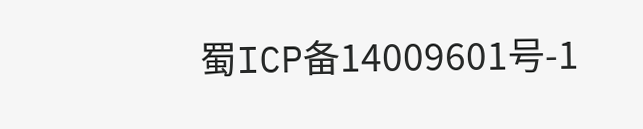蜀ICP备14009601号-1